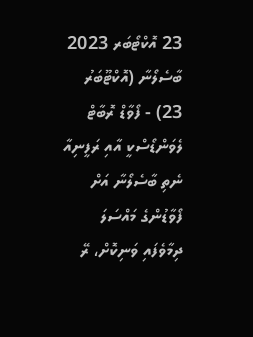23 އޮކްޓޯބަރ 2023
ބާސެލޯނާ (އޮކްޓޫބަރު 23) - ފޯވާޑް ރޮބާޓް ލެވަންޑޯސްކީ އާއި ރަފީނިއާ ނެތި ބާސެލޯނާ އަށް ފޯވާޑުންގެ މައްސަލަ ދިމާވެފައި ވަނިކޮށް، ރޭ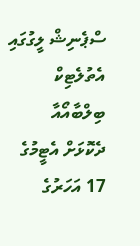ސްޕެނިޝް ލީގުގައި އެތުލެޓިކް ބިލްބާއޯއާ ދެކޮޅަށް އެޓީމުގެ 17 އަހަރުގެ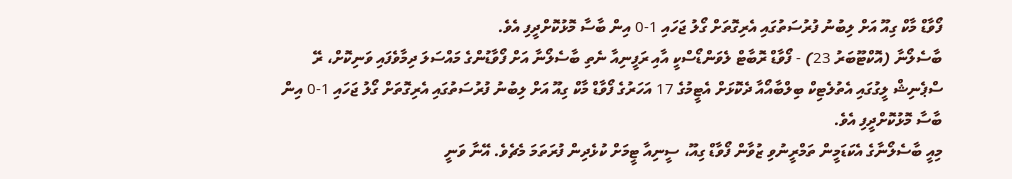ފޯވާޑް މާކް ގިއޫ އަށް ލިބުނު ފުރުސަތުގައި އެރިގޮތަށް ގޯލު ޖަހައި 1-0 އިން ބާސާ މޮޅުކޮށްދީފި އެވެ.
ބާސެލޯނާ (އޮކްޓޫބަރު 23) - ފޯވާޑް ރޮބާޓް ލެވަންޑޯސްކީ އާއި ރަފީނިއާ ނެތި ބާސެލޯނާ އަށް ފޯވާޑުންގެ މައްސަލަ ދިމާވެފައި ވަނިކޮށް، ރޭ ސްޕެނިޝް ލީގުގައި އެތުލެޓިކް ބިލްބާއޯއާ ދެކޮޅަށް އެޓީމުގެ 17 އަހަރުގެ ފޯވާޑް މާކް ގިއޫ އަށް ލިބުނު ފުރުސަތުގައި އެރިގޮތަށް ގޯލު ޖަހައި 1-0 އިން ބާސާ މޮޅުކޮށްދީފި އެވެ.
މިއީ ބާސެލޯނާގެ އެކަޑަމީން ތަމްރީނުވި ޒުވާން ފޯވާޑް ގިއޫ، ސީނިއާ ޓީމަށް ކުޅެދިން ފުރަތަމަ މެޗެވެ. އޭނާ ވަނީ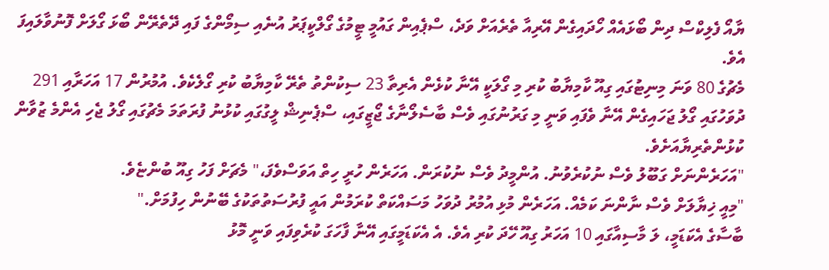ޔާއޯ ފެލިކްސް ދިން ބޯޅައެއް ހޯދައިގެން އޭރިއާ ތެރެއަށް ވަދެ، ސްޕެއިން ގައުމީ ޓީމުގެ ގޯލްކީޕަރު އުނެއި ސިމޯންގެ ފައި ދޭތެރޭން ބޯޅަ ގޯލަށް ފޮނުވާލައިފަ އެވެ.
މެޗުގެ 80 ވަނަ މިނިޓުގައި ގިއޫ ކާމިޔާބު ކުރި މި ގޯލަކީ އޭނާ ކުޅެން އެރިތާ 23 ސިކުންތު ތެރޭ ކާމިޔާބު ކުރި ގޯލެކެވެ. އުމުރުން 17 އަހަރާއި 291 ދުވަހުގައި ގޯލު ޖަހައިގެން އޭނާ ވެފައި ވަނީ މި ގަރުނުގައި ވެސް ބާސެލޯނާގެ ޖޯޒީގައި، ސްޕެނިޝް ލީގުގައި ކުޅުނު ފުރަތަމަ މެޗުގައި ގޯލު ޖެހި އެންމެ ޒުވާން ކުޅުންތެރިޔާއަށެވެ.
"އަހަރެންނަށް ގަބޫލު ވެސް ނުކުރެވުނު. އުންމީދު ވެސް ނުކުރަން. އަހަރެން ހުރީ ހިތް އަވަސްވެފަ،" މެޗަށް ފަހު ގިއޫ ބުންޏެވެ.
"މިއީ ޚިޔާލަށް ވެސް ނާންނަ ކަމެއް. އަހަރެން މުޅި އުމުރު ދުވަހު މަސައްކަތް ކުރަމުން އައީ ފުރުސަތުތަކުގެ ބޭނުން ހިފުމަށް."
ބާސާގެ އެކަޑަމީ، ލަ މާސިއާގައި 10 އަހަރު ގިއޫ ހޭދަ ކުރި އެވެ. އެ އެކަޑަމީގައި އޭނާ ފާހަގަ ކުރެވިފައި ވަނީ މޮޅު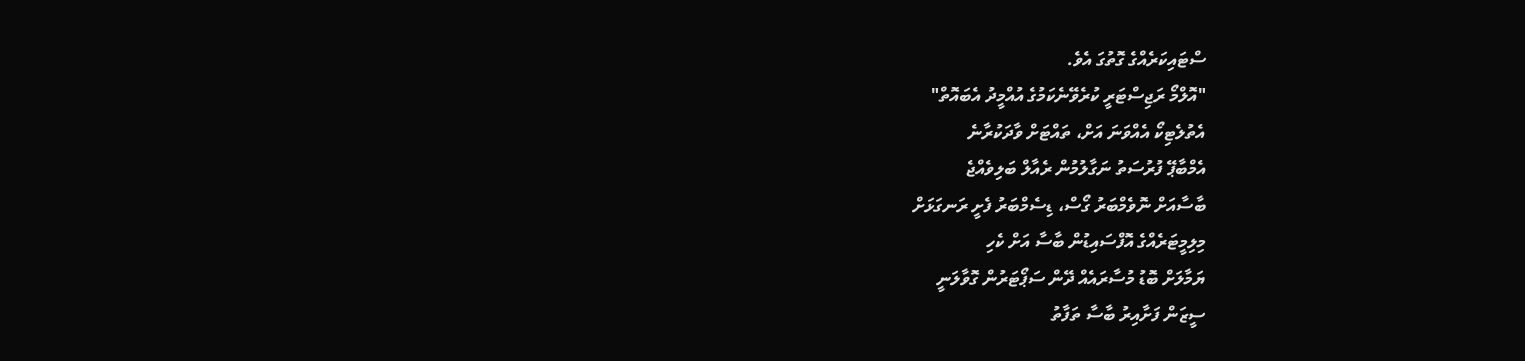ސްޓައިކަރެއްގެ ގޮތުގަ އެވެ.
"އޮލްމޯ ރަޖިސްޓަރީ ކުރެވޭނެކަމުގެ އުއްމީދު އެބައޮތް"
އެތުލެޓިކޯ އެއްވަނަ އަށް، ތައްޓަށް ވާދަކުރާނެ
އެމްބާޕޭ ފުރުސަތު ނަގާލުމުން ރެއާލް ބަލިވެއްޖެ
ބާސާއަށް ނޮވެމްބަރު ގޯސް، ޑިސެމްބަރު ފެށީ ރަނގަޅަށް
މިލިމީޓަރެއްގެ އޮފްސައިޑުން ބާސާ އަށް ކެހި
ޔަމާލަށް ބޮޑު މުސާރައެއް ދޭން ސަޕޯޓަރުން ގޮވާލަނީ
ސީޒަން ފަށާއިރު ބާސާ ތަފާތު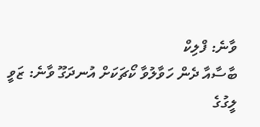ވާނެ: ފްލިކް
ބާސާއާ ދެން ހަވާލުވާ ކޯޗަކަށް އުނދަގޫ ވާނެ: ޒަވީ
ލީގުގެ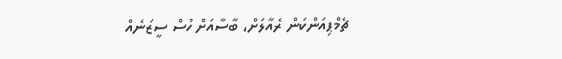ޗެމްޕިއަންކަން ރެއާލަށް، ބާސާއަށް ހުސް ސީޒަނެއް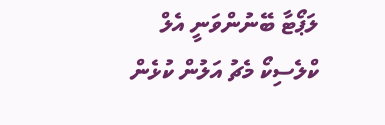ލަޕޯޓާ ބޭނުންވަނީ އެލް ކްލެސިކޯ މެޗު އަލުން ކުޅެން